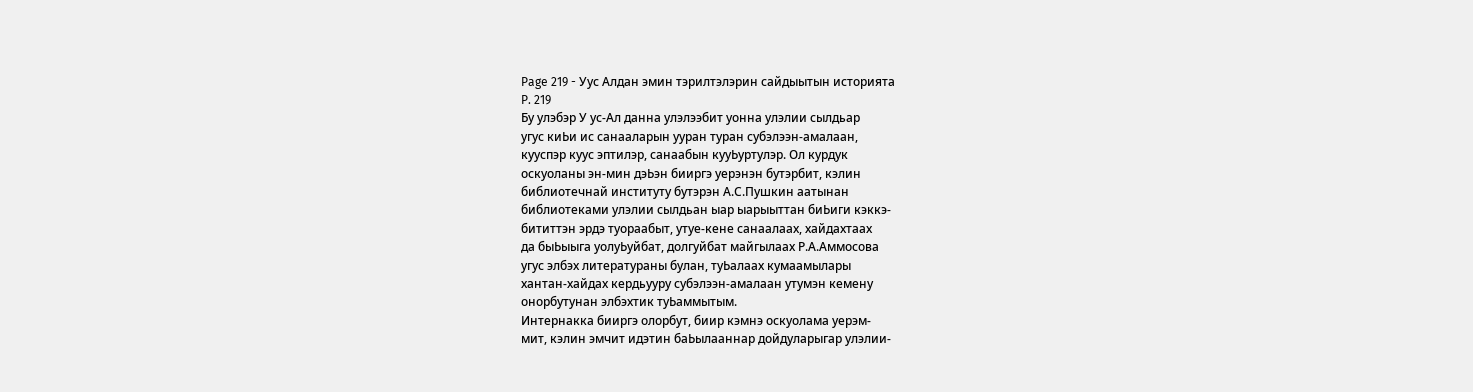Page 219 - Уус Алдан эмин тэрилтэлэрин сайдыытын историята
P. 219
Бу улэбэр У ус-Ал данна улэлээбит уонна улэлии сылдьар
угус киЬи ис санааларын ууран туран субэлээн-амалаан,
кууспэр куус эптилэр, санаабын кууЬуртулэр. Ол курдук
оскуоланы эн-мин дэЬэн бииргэ уерэнэн бутэрбит, кэлин
библиотечнай институту бутэрэн А.С.Пушкин аатынан
библиотеками улэлии сылдьан ыар ыарыыттан биЬиги кэккэ-
бититтэн эрдэ туораабыт, утуе-кене санаалаах, хайдахтаах
да быЬыыга уолуЬуйбат, долгуйбат майгылаах Р.А.Аммосова
угус элбэх литератураны булан, туЬалаах кумаамылары
хантан-хайдах кердьууру субэлээн-амалаан утумэн кемену
онорбутунан элбэхтик туЬаммытым.
Интернакка бииргэ олорбут, биир кэмнэ оскуолама уерэм-
мит, кэлин эмчит идэтин баЬылааннар дойдуларыгар улэлии-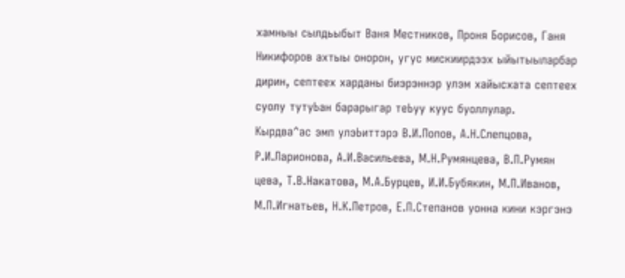хамныы сылдьыбыт Ваня Местников, Проня Борисов, Ганя
Никифоров ахтыы онорон, угус мискиирдээх ыйытыыларбар
дирин, септеех харданы биэрэннэр улэм хайысхата септеех
суолу тутуЬан барарыгар теЬуу куус буоллулар.
Кырдва^ас эмп улэЬиттэрэ В.И.Попов, А.Н.Слепцова,
Р.И.Ларионова, А.И.Васильева, М.Н.Румянцева, В.П.Румян
цева, Т.В.Накатова, М.А.Бурцев, И.И.Бубякин, М.П.Иванов,
М.П.Игнатьев, Н.К.Петров, Е.П.Степанов уонна кини кэргэнэ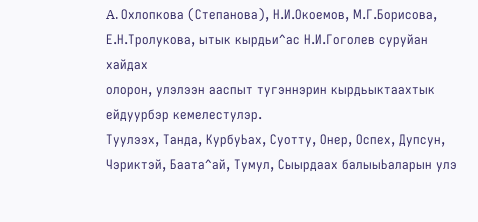A. Охлопкова (Степанова), Н.И.Окоемов, М.Г.Борисова,
Е.Н.Тролукова, ытык кырдьи^ас Н.И.Гоголев суруйан хайдах
олорон, улэлээн ааспыт тугэннэрин кырдьыктаахтык
ейдуурбэр кемелестулэр.
Туулээх, Танда, КурбуЬах, Суотту, Онер, Оспех, Дупсун,
Чэриктэй, Баата^ай, Тумул, Сыырдаах балыыЬаларын улэ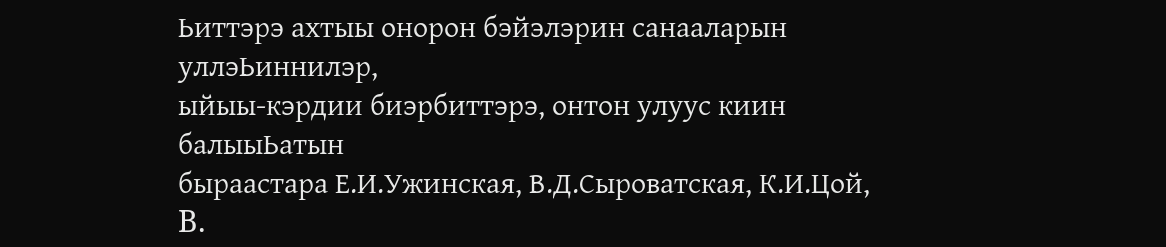Ьиттэрэ ахтыы онорон бэйэлэрин санааларын уллэЬиннилэр,
ыйыы-кэрдии биэрбиттэрэ, онтон улуус киин балыыЬатын
быраастара Е.И.Ужинская, В.Д.Сыроватская, К.И.Цой,
B.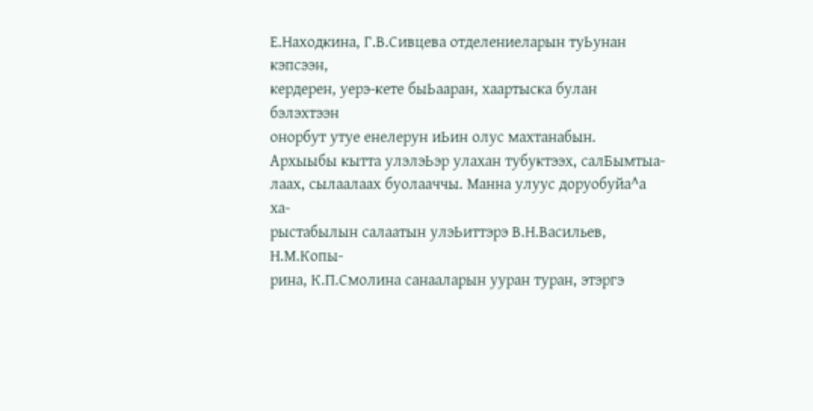Е.Находкина, Г.В.Сивцева отделениеларын туЬунан кэпсээн,
кердерен, уерэ-кете быЬааран, хаартыска булан бэлэхтээн
онорбут утуе енелерун иЬин олус махтанабын.
Архыыбы кытта улэлэЬэр улахан тубуктээх, салБымтыа-
лаах, сылаалаах буолааччы. Манна улуус доруобуйа^а ха-
рыстабылын салаатын улэЬиттэрэ В.Н.Васильев, Н.М.Копы-
рина, К.П.Смолина санааларын ууран туран, этэргэ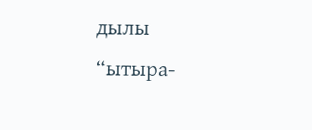дылы
“ытыра-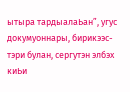ытыра тардыалаЬан”, угус докумуоннары, бирикээс-
тэри булан, сергутэн элбэх киЬи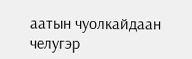аатын чуолкайдаан челугэр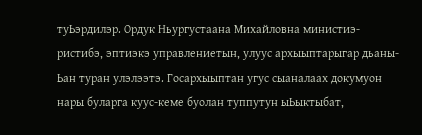туЬэрдилэр. Ордук Ньургустаана Михайловна министиэ-
ристибэ, эптиэкэ управлениетын, улуус архыыптарыгар дьаны-
Ьан туран улэлээтэ. Госархыыптан угус сыаналаах докумуон
нары буларга куус-кеме буолан туппутун ыЬыктыбат,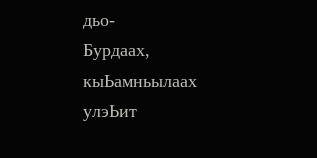дьо-
Бурдаах, кыЬамньылаах улэЬит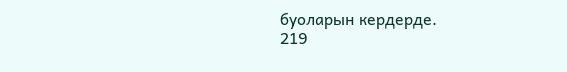буоларын кердерде.
219